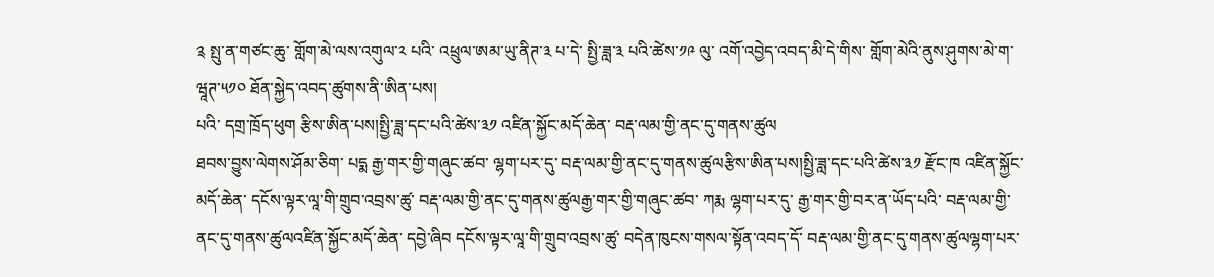༉ སྤུ་ན་གཙང་ཆུ་ གློག་མེ་ལས་འགུལ་༢ པའི་ འཕྲུལ་ཨམ་ཡུ་ནིཊ་༣ པ་དེ་ སྤྱི་ཟླ་༣ པའི་ཚེས་༡༩ ལུ་ འགོ་འབྱེད་འབད་མི་དེ་གིས་ གློག་མེའི་ནུས་ཤུགས་མེ་ག་ཝཱཊ་༥༡༠ ཐོན་སྐྱེད་འབད་ཚུགས་ནི་ཨིན་པས།
པའི་ དགྲ་ཁྲོད་ཕུག རྩིས་ཨིན་པས།སྤྱི་ཟླ་དང་པའི་ཚེས་༣༡ འཛིན་སྐྱོང་མདོ་ཆེན་ བརྡ་ལམ་གྱི་ནང་དུ་གནས་ཚུལ
ཐབས་བྱུས་ལེགས་ཤོམ་ཅིག་ པདྨ རྒྱ་གར་གྱི་གཞུང་ཚབ་ ལྷག་པར་དུ་ བརྡ་ལམ་གྱི་ནང་དུ་གནས་ཚུལརྩིས་ཨིན་པས།སྤྱི་ཟླ་དང་པའི་ཚེས་༣༡ རྫོང་ཁ འཛིན་སྐྱོང་མདོ་ཆེན་ དངོས་ལྟར་ལཱ་གི་གྲུབ་འབྲས་ཚུ་ བརྡ་ལམ་གྱི་ནང་དུ་གནས་ཚུལརྒྱ་གར་གྱི་གཞུང་ཚབ་ ཀརྨ ལྷག་པར་དུ་ རྒྱ་གར་གྱི་བར་ན་ཡོད་པའི་ བརྡ་ལམ་གྱི་ནང་དུ་གནས་ཚུལའཛིན་སྐྱོང་མདོ་ཆེན་ དབྱེ་ཞིབ དངོས་ལྟར་ལཱ་གི་གྲུབ་འབྲས་ཚུ་ བདེན་ཁུངས་གསལ་སྟོན་འབད་དོ་ བརྡ་ལམ་གྱི་ནང་དུ་གནས་ཚུལལྷག་པར་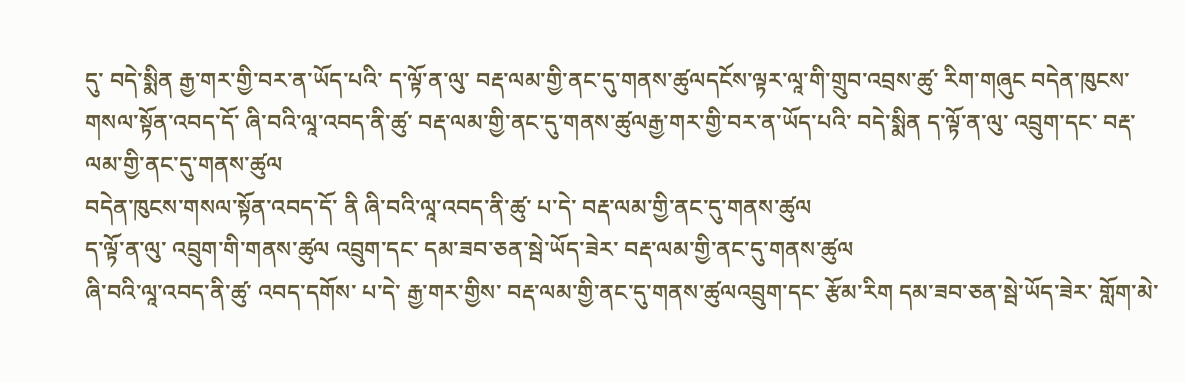དུ་ བདེ་སྨིན རྒྱ་གར་གྱི་བར་ན་ཡོད་པའི་ ད་ལྟོ་ན་ལུ་ བརྡ་ལམ་གྱི་ནང་དུ་གནས་ཚུལདངོས་ལྟར་ལཱ་གི་གྲུབ་འབྲས་ཚུ་ རིག་གཞུང བདེན་ཁུངས་གསལ་སྟོན་འབད་དོ་ ཞི་བའི་ལཱ་འབད་ནི་ཚུ་ བརྡ་ལམ་གྱི་ནང་དུ་གནས་ཚུལརྒྱ་གར་གྱི་བར་ན་ཡོད་པའི་ བདེ་སྨིན ད་ལྟོ་ན་ལུ་ འབྲུག་དང་ བརྡ་ལམ་གྱི་ནང་དུ་གནས་ཚུལ
བདེན་ཁུངས་གསལ་སྟོན་འབད་དོ་ ནི ཞི་བའི་ལཱ་འབད་ནི་ཚུ་ པ་དེ་ བརྡ་ལམ་གྱི་ནང་དུ་གནས་ཚུལ
ད་ལྟོ་ན་ལུ་ འབྲུག་གི་གནས་ཚུལ འབྲུག་དང་ དམ་ཟབ་ཅན་སྦེ་ཡོད་ཟེར་ བརྡ་ལམ་གྱི་ནང་དུ་གནས་ཚུལ
ཞི་བའི་ལཱ་འབད་ནི་ཚུ་ འབད་དགོས་ པ་དེ་ རྒྱ་གར་གྱིས་ བརྡ་ལམ་གྱི་ནང་དུ་གནས་ཚུལའབྲུག་དང་ རྩོམ་རིག དམ་ཟབ་ཅན་སྦེ་ཡོད་ཟེར་ གློག་མེ་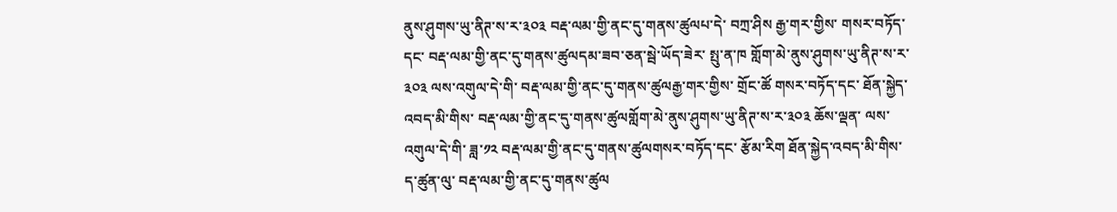ནུས་ཤུགས་ཡུ་ནིཊ་ས་ར་༣༠༣ བརྡ་ལམ་གྱི་ནང་དུ་གནས་ཚུལཔ་དེ་ བཀྲ་ཤིས རྒྱ་གར་གྱིས་ གསར་བཏོད་དང་ བརྡ་ལམ་གྱི་ནང་དུ་གནས་ཚུལདམ་ཟབ་ཅན་སྦེ་ཡོད་ཟེར་ སྤུ་ན་ཁ གློག་མེ་ནུས་ཤུགས་ཡུ་ནིཊ་ས་ར་༣༠༣ ལས་འགུལ་དེ་གི་ བརྡ་ལམ་གྱི་ནང་དུ་གནས་ཚུལརྒྱ་གར་གྱིས་ གྲོང་ཚོ གསར་བཏོད་དང་ ཐོན་སྐྱེད་འབད་མི་གིས་ བརྡ་ལམ་གྱི་ནང་དུ་གནས་ཚུལགློག་མེ་ནུས་ཤུགས་ཡུ་ནིཊ་ས་ར་༣༠༣ ཆོས་ལྡན་ ལས་འགུལ་དེ་གི་ ཟླ་༡༢ བརྡ་ལམ་གྱི་ནང་དུ་གནས་ཚུལགསར་བཏོད་དང་ རྩོམ་རིག ཐོན་སྐྱེད་འབད་མི་གིས་ ད་ཚུན་ལུ་ བརྡ་ལམ་གྱི་ནང་དུ་གནས་ཚུལ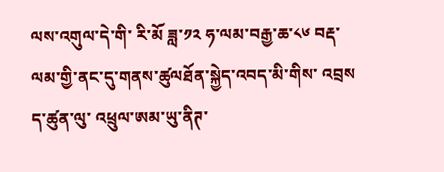ལས་འགུལ་དེ་གི་ རི་མོ ཟླ་༡༢ ཧ་ལམ་བརྒྱ་ཆ་༨༦ བརྡ་ལམ་གྱི་ནང་དུ་གནས་ཚུལཐོན་སྐྱེད་འབད་མི་གིས་ འབྲས ད་ཚུན་ལུ་ འཕྲུལ་ཨམ་ཡུ་ནིཊ་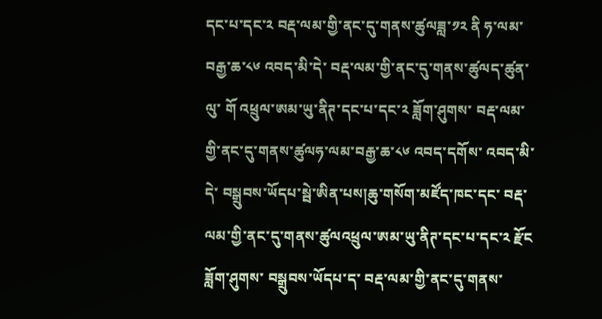དང་པ་དང་༢ བརྡ་ལམ་གྱི་ནང་དུ་གནས་ཚུལཟླ་༡༢ ནི ཧ་ལམ་བརྒྱ་ཆ་༨༦ འབད་མི་དེ་ བརྡ་ལམ་གྱི་ནང་དུ་གནས་ཚུལད་ཚུན་ལུ་ གོ འཕྲུལ་ཨམ་ཡུ་ནིཊ་དང་པ་དང་༢ ཟློག་ཤུགས་ བརྡ་ལམ་གྱི་ནང་དུ་གནས་ཚུལཧ་ལམ་བརྒྱ་ཆ་༨༦ འབད་དགོས་ འབད་མི་དེ་ བསྒྲུབས་ཡོདཔ་སྦེ་ཨིན་པས།ཆུ་གསོག་མཛོད་ཁང་དང་ བརྡ་ལམ་གྱི་ནང་དུ་གནས་ཚུལའཕྲུལ་ཨམ་ཡུ་ནིཊ་དང་པ་དང་༢ རྫོང ཟློག་ཤུགས་ བསྒྲུབས་ཡོདཔ་ད་ བརྡ་ལམ་གྱི་ནང་དུ་གནས་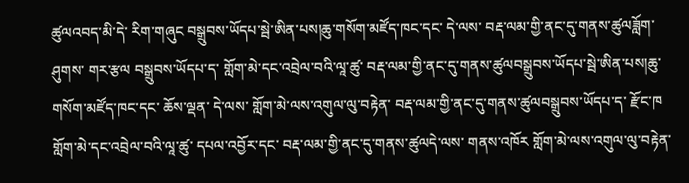ཚུལའབད་མི་དེ་ རིག་གཞུང བསྒྲུབས་ཡོདཔ་སྦེ་ཨིན་པས།ཆུ་གསོག་མཛོད་ཁང་དང་ དེ་ལས་ བརྡ་ལམ་གྱི་ནང་དུ་གནས་ཚུལཟློག་ཤུགས་ གར་རྩལ བསྒྲུབས་ཡོདཔ་ད་ གློག་མེ་དང་འབྲེལ་བའི་ལཱ་ཚུ་ བརྡ་ལམ་གྱི་ནང་དུ་གནས་ཚུལབསྒྲུབས་ཡོདཔ་སྦེ་ཨིན་པས།ཆུ་གསོག་མཛོད་ཁང་དང་ ཆོས་ལྡན་ དེ་ལས་ གློག་མེ་ལས་འགུལ་ལུ་བརྟེན་ བརྡ་ལམ་གྱི་ནང་དུ་གནས་ཚུལབསྒྲུབས་ཡོདཔ་ད་ རྫོང་ཁ གློག་མེ་དང་འབྲེལ་བའི་ལཱ་ཚུ་ དཔལ་འབྱོར་དང་ བརྡ་ལམ་གྱི་ནང་དུ་གནས་ཚུལདེ་ལས་ གནས་འཁོར གློག་མེ་ལས་འགུལ་ལུ་བརྟེན་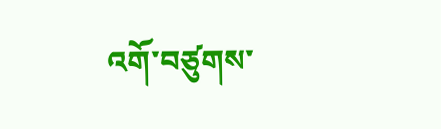འགོ་བཙུགས་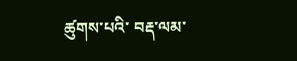ཚུགས་པའི་ བརྡ་ལམ་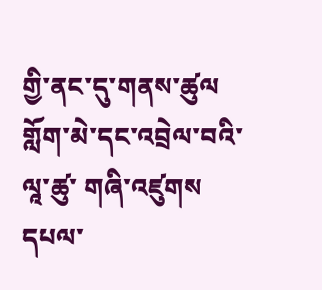གྱི་ནང་དུ་གནས་ཚུལ
གློག་མེ་དང་འབྲེལ་བའི་ལཱ་ཚུ་ གཞི་འཛུགས དཔལ་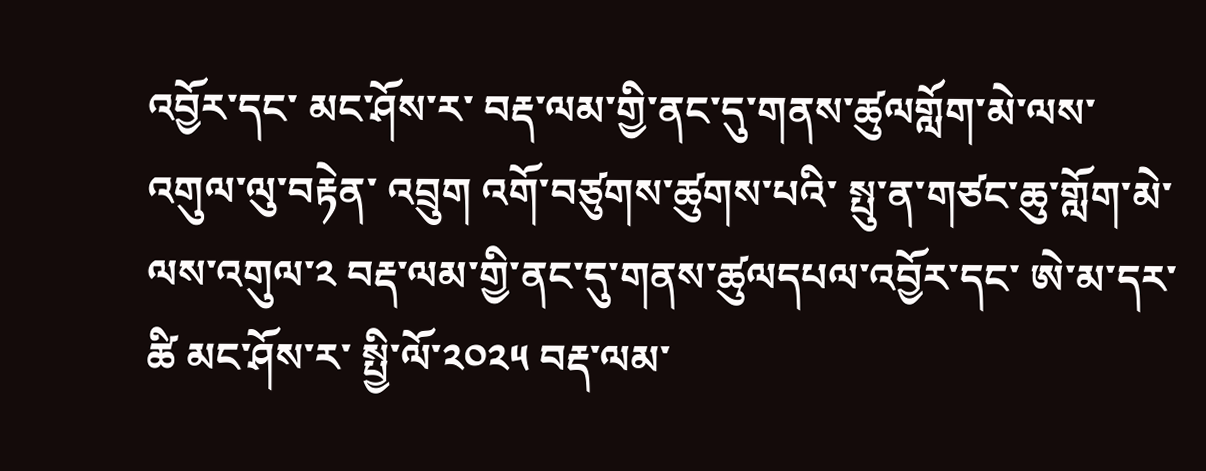འབྱོར་དང་ མང་ཤོས་ར་ བརྡ་ལམ་གྱི་ནང་དུ་གནས་ཚུལགློག་མེ་ལས་འགུལ་ལུ་བརྟེན་ འབྲུག འགོ་བཙུགས་ཚུགས་པའི་ སྤུ་ན་གཙང་ཆུ་གློག་མེ་ལས་འགུལ་༢ བརྡ་ལམ་གྱི་ནང་དུ་གནས་ཚུལདཔལ་འབྱོར་དང་ ཨེ་མ་དར་ཚི མང་ཤོས་ར་ སྤྱི་ལོ་༢༠༢༥ བརྡ་ལམ་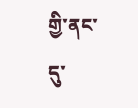གྱི་ནང་དུ་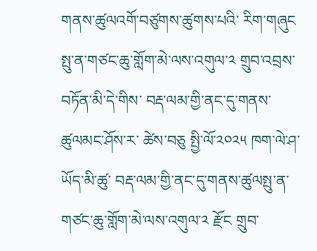གནས་ཚུལའགོ་བཙུགས་ཚུགས་པའི་ རིག་གཞུང སྤུ་ན་གཙང་ཆུ་གློག་མེ་ལས་འགུལ་༢ གྲུབ་འབྲས་བཏོན་མི་དེ་གིས་ བརྡ་ལམ་གྱི་ནང་དུ་གནས་ཚུལམང་ཤོས་ར་ ཚེས་བཅུ སྤྱི་ལོ་༢༠༢༥ ཁག་ལེ་ཤ་ཡོད་མི་ཚུ་ བརྡ་ལམ་གྱི་ནང་དུ་གནས་ཚུལསྤུ་ན་གཙང་ཆུ་གློག་མེ་ལས་འགུལ་༢ རྫོང གྲུབ་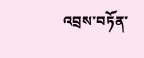འབྲས་བཏོན་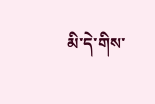མི་དེ་གིས་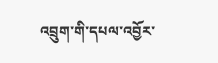འབྲུག་གི་དཔལ་འབྱོར་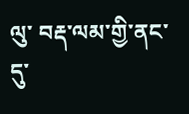ལུ་ བརྡ་ལམ་གྱི་ནང་དུ་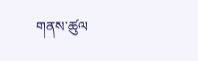གནས་ཚུལ